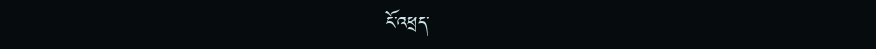ངོ་འཕྲད་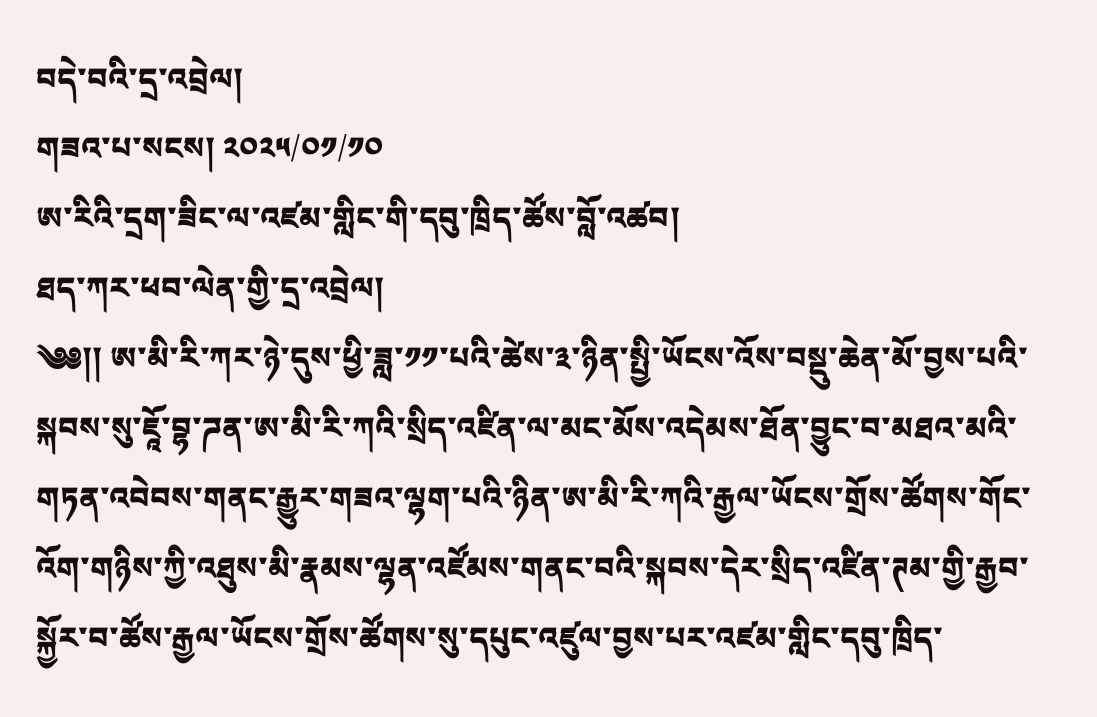བདེ་བའི་དྲ་འབྲེལ།
གཟའ་པ་སངས། ༢༠༢༥/༠༡/༡༠
ཨ་རིའི་དྲག་ཟིང་ལ་འཛམ་གླིང་གི་དབུ་ཁྲིད་ཚོས་བློ་འཚབ།
ཐད་ཀར་ཕབ་ལེན་གྱི་དྲ་འབྲེལ།
༄༅།། ཨ་མི་རི་ཀར་ཉེ་དུས་ཕྱི་ཟླ་༡༡་པའི་ཚེས་༣་ཉིན་སྤྱི་ཡོངས་འོས་བསྡུ་ཆེན་མོ་བྱས་པའི་སྐབས་སུ་ཇཱོ་བྷ་ཌན་ཨ་མི་རི་ཀའི་སྲིད་འཛིན་ལ་མང་མོས་འདེམས་ཐོན་བྱུང་བ་མཐའ་མའི་གཏན་འབེབས་གནང་རྒྱུར་གཟའ་ལྷག་པའི་ཉིན་ཨ་མི་རི་ཀའི་རྒྱལ་ཡོངས་གྲོས་ཚོགས་གོང་འོག་གཉིས་ཀྱི་འཐུས་མི་རྣམས་ལྷན་འཛོམས་གནང་བའི་སྐབས་དེར་སྲིད་འཛིན་ཊམ་གྱི་རྒྱབ་སྐྱོར་བ་ཚོས་རྒྱལ་ཡོངས་གྲོས་ཚོགས་སུ་དཔུང་འཛུལ་བྱས་པར་འཛམ་གླིང་དབུ་ཁྲིད་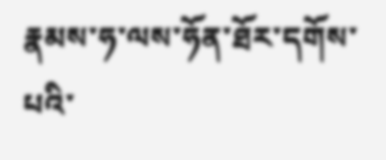རྣམས་ཧ་ལས་ཧོན་ཐོར་དགོས་པའི་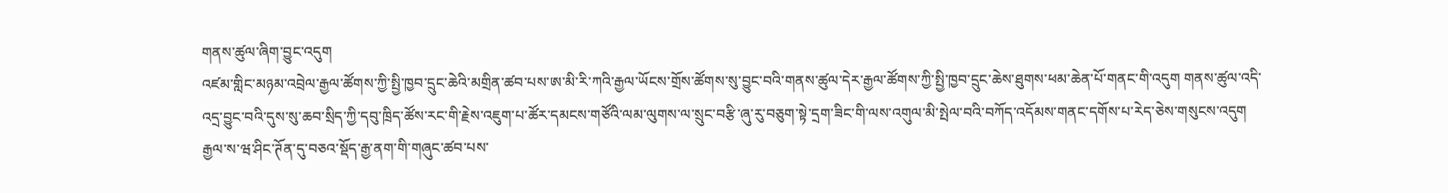གནས་ཚུལ་ཞིག་བྱུང་འདུག
འཛམ་གླིང་མཉམ་འབྲེལ་རྒྱལ་ཚོགས་ཀྱི་སྤྱི་ཁྱབ་དྲུང་ཆེའི་མགྲིན་ཚབ་པས་ཨ་མི་རི་ཀའི་རྒྱལ་ཡོངས་གྲོས་ཚོགས་སུ་བྱུང་བའི་གནས་ཚུལ་དེར་རྒྱལ་ཚོགས་ཀྱི་སྤྱི་ཁྱབ་དྲུང་ཆེས་ཐུགས་ཕམ་ཆེན་པོ་གནང་གི་འདུག གནས་ཚུལ་འདི་འདྲ་བྱུང་བའི་དུས་སུ་ཆབ་སྲིད་ཀྱི་དབུ་ཁྲིད་ཚོས་རང་གི་རྗེས་འཇུག་པ་ཚོར་དམངས་གཙོའི་ལམ་ལུགས་ལ་སྲུང་བརྩི་ཞུ་རུ་བཅུག་སྟེ་དྲག་ཟིང་གི་ལས་འགུལ་མི་སྤེལ་བའི་བཀོད་འདོམས་གནང་དགོས་པ་རེད་ཅེས་གསུངས་འདུག རྒྱལ་ས་ཝ་ཤིང་ཊོན་དུ་བཅའ་སྡོད་རྒྱ་ནག་གི་གཞུང་ཚབ་པས་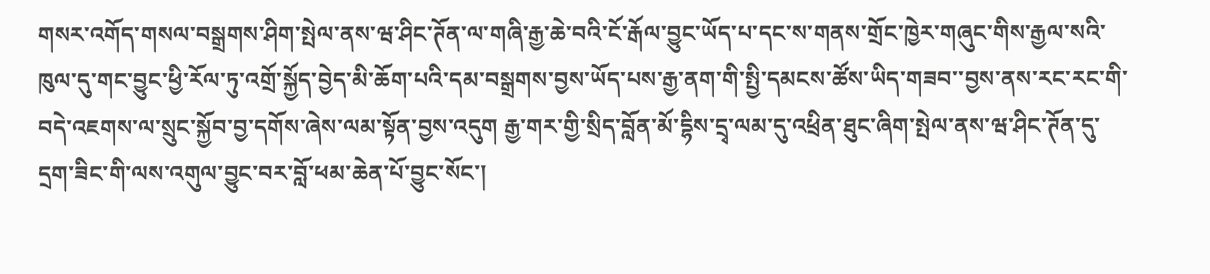གསར་འགོད་གསལ་བསྒྲགས་ཤིག་སྤེལ་ནས་ཝ་ཤིང་ཊོན་ལ་གཞི་རྒྱ་ཆེ་བའི་ངོ་རྒོལ་བྱུང་ཡོད་པ་དང་ས་གནས་གྲོང་ཁྱེར་གཞུང་གིས་རྒྱལ་སའི་ཁུལ་དུ་གང་བྱུང་ཕྱི་རོལ་ཏུ་འགྲོ་སྐྱོད་བྱེད་མི་ཆོག་པའི་དམ་བསྒྲགས་བྱས་ཡོད་པས་རྒྱ་ནག་གི་སྤྱི་དམངས་ཚོས་ཡིད་གཟབ་་བྱས་ནས་རང་རང་གི་བདེ་འཇགས་ལ་སྲུང་སྐྱོབ་བྱ་དགོས་ཞེས་ལམ་སྟོན་བྱས་འདུག རྒྱ་གར་གྱི་སྲིད་བློན་མོ་དྷིས་དྲྭ་ལམ་དུ་འཕྲིན་ཐུང་ཞིག་སྤེལ་ནས་ཝ་ཤིང་ཊོན་དུ་དྲག་ཟིང་གི་ལས་འགུལ་བྱུང་བར་བློ་ཕམ་ཆེན་པོ་བྱུང་སོང་།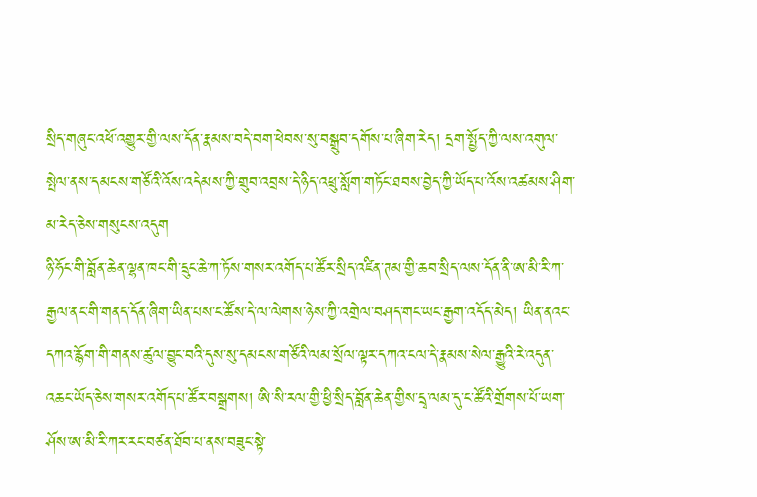སྲིད་གཞུང་འཕོ་འགྱུར་གྱི་ལས་དོན་རྣམས་བདེ་བག་ཕེབས་སུ་བསྒྲུབ་དགོས་པ་ཞིག་རེད། དྲག་སྤྱོད་ཀྱི་ལས་འགུལ་སྤེལ་ནས་དམངས་གཙོའི་འོས་འདེམས་ཀྱི་གྲུབ་འབྲས་དེ་ཉིད་འཕྲུ་སློག་གཏོང་ཐབས་བྱེད་ཀྱི་ཡོད་པ་འོས་འཚམས་ཤིག་མ་རེད་ཅེས་གསུངས་འདུག
ཉི་ཧོང་གི་བློན་ཆེན་ལྷན་ཁང་གི་དྲུང་ཆེ་ཀ་ཏོས་གསར་འགོད་པ་ཚོར་སྲིད་འཛིན་ཊམ་གྱི་ཆབ་སྲིད་ལས་དོན་ནི་ཨ་མི་རི་ཀ་རྒྱལ་ནང་གི་གནད་དོན་ཞིག་ཡིན་པས་ང་ཚོས་དེ་ལ་ལེགས་ཉེས་ཀྱི་འགྲེལ་བཤད་གང་ཡང་རྒྱག་འདོད་མེད། ཡིན་ནའང་དཀའ་རྙོག་གི་གནས་ཚུལ་བྱུང་བའི་དུས་སུ་དམངས་གཙོའི་ལམ་སྲོལ་ལྟར་དཀའ་ངལ་དེ་རྣམས་སེལ་རྒྱུའི་རེ་འདུན་འཆང་ཡོད་ཅེས་གསར་འགོད་པ་ཚོར་བསྒྲགས། ཨི་སི་རལ་གྱི་ཕྱི་སྲིད་བློན་ཆེན་གྱིས་དྲྭ་ལམ་དུ་ང་ཚོའི་གྲོགས་པོ་ཡག་ཤོས་ཨ་མི་རི་ཀར་རང་བཙན་ཐོབ་པ་ནས་བཟུང་སྟེ་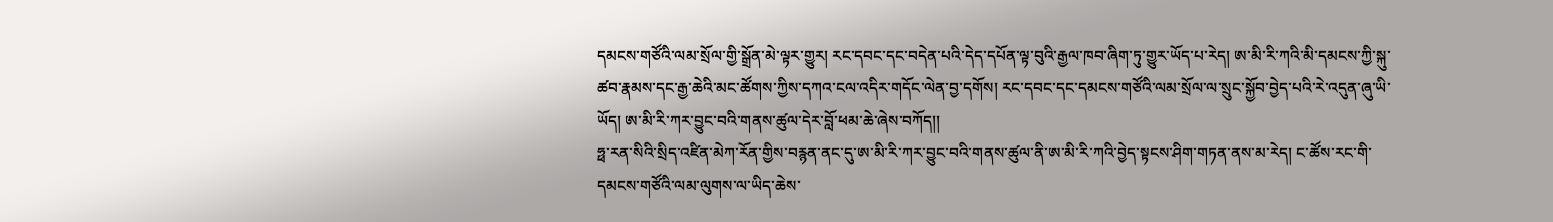དམངས་གཙོའི་ལམ་སྲོལ་གྱི་སྒྲོན་མེ་ལྟར་གྱུར། རང་དབང་དང་བདེན་པའི་དེད་དཔོན་ལྟ་བུའི་རྒྱལ་ཁབ་ཞིག་ཏུ་གྱུར་ཡོད་པ་རེད། ཨ་མི་རི་ཀའི་མི་དམངས་ཀྱི་སྐུ་ཚབ་རྣམས་དང་རྒྱ་ཆེའི་མང་ཚོགས་ཀྱིས་དཀའ་ངལ་འདིར་གདོང་ལེན་བྱ་དགོས། རང་དབང་དང་དམངས་གཙོའི་ལམ་སྲོལ་ལ་སྲུང་སྐྱོབ་བྱེད་པའི་རེ་འདུན་ཞུ་ཡི་ཡོད། ཨ་མི་རི་ཀར་བྱུང་བའི་གནས་ཚུལ་དེར་བློ་ཕམ་ཆེ་ཞེས་བཀོད།།
ཧྥ་རན་སིའི་སྲིད་འཛིན་མེཀ་རོན་གྱིས་བརྙན་ནང་དུ་ཨ་མི་རི་ཀར་བྱུང་བའི་གནས་ཚུལ་ནི་ཨ་མི་རི་ཀའི་བྱེད་སྟངས་ཤིག་གཏན་ནས་མ་རེད། ང་ཚོས་རང་གི་དམངས་གཙོའི་ལམ་ལུགས་ལ་ཡིད་ཆེས་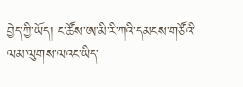བྱེད་ཀྱི་ཡོད། ང་ཚོས་ཨ་མི་རི་ཀའི་དམངས་གཙོའི་ལམ་ལུགས་ལའང་ཡིད་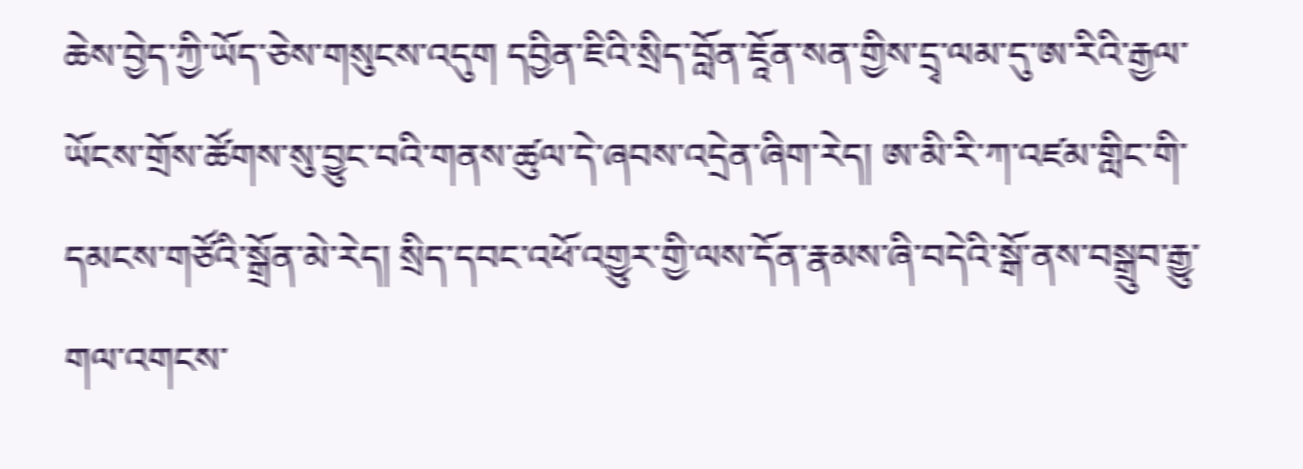ཆེས་བྱེད་ཀྱི་ཡོད་ཅེས་གསུངས་འདུག དབྱིན་ཇིའི་སྲིད་བློན་ཇཱོན་སན་གྱིས་དྲྭ་ལམ་དུ་ཨ་རིའི་རྒྱལ་ཡོངས་གྲོས་ཚོགས་སུ་བྱུང་བའི་གནས་ཚུལ་དེ་ཞབས་འདྲེན་ཞིག་རེད། ཨ་མི་རི་ཀ་འཛམ་གླིང་གི་དམངས་གཙོའི་སྒྲོན་མེ་རེད། སྲིད་དབང་འཕོ་འགྱུར་གྱི་ལས་དོན་རྣམས་ཞི་བདེའི་སྒོ་ནས་བསྒྲུབ་རྒྱུ་གལ་འགངས་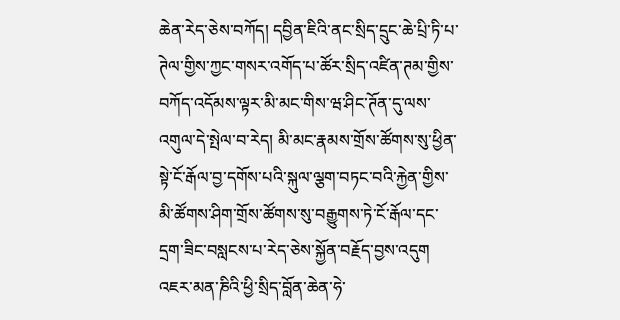ཆེན་རེད་ཅེས་བཀོད། དབྱིན་ཇིའི་ནང་སྲིད་དྲུང་ཆེ་པྲི་ཏི་པ་ཊེལ་གྱིས་ཀྱང་གསར་འགོད་པ་ཚོར་སྲིད་འཛིན་ཊམ་གྱིས་བཀོད་འདོམས་ལྟར་མི་མང་གིས་ཝ་ཤིང་ཊོན་དུ་ལས་འགུལ་དེ་སྤེལ་བ་རེད། མི་མང་རྣམས་གྲོས་ཚོགས་སུ་ཕྱིན་སྟེ་ངོ་རྒོལ་བྱ་དགོས་པའི་སྐུལ་ལྕག་བཏང་བའི་རྐྱེན་གྱིས་མི་ཚོགས་ཤིག་གྲོས་ཚོགས་སུ་བརྒྱུགས་ཏེ་ངོ་རྒོལ་དང་དྲག་ཟིང་བསླངས་པ་རེད་ཅེས་སྐྱོན་བརྗོད་བྱས་འདུག
འཇར་མན་ཎིའི་ཕྱི་སྲིད་བློན་ཆེན་ཧེ་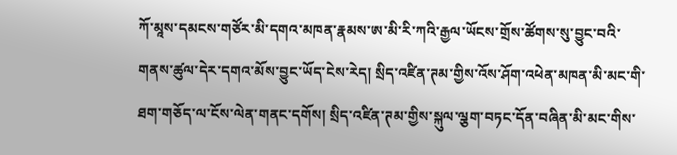ཀོ་མཱས་དམངས་གཙོར་མི་དགའ་མཁན་རྣམས་ཨ་མི་རི་ཀའི་རྒྱལ་ཡོངས་གྲོས་ཚོགས་སུ་བྱུང་བའི་གནས་ཚུལ་དེར་དགའ་མོས་བྱུང་ཡོད་ངེས་རེད། སྲིད་འཛིན་ཊམ་གྱིས་འོས་ཤོག་འཕེན་མཁན་མི་མང་གི་ཐག་གཅོད་ལ་ངོས་ལེན་གནང་དགོས། སྲིད་འཛིན་ཊམ་གྱིས་སྐུལ་ལྕག་བཏང་དོན་བཞིན་མི་མང་གིས་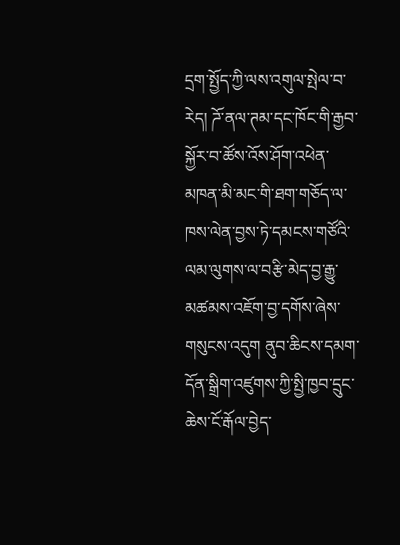དྲག་སྤྱོད་ཀྱི་ལས་འགུལ་སྤེལ་བ་རེད། ཌོ་ནལ་ཊམ་དང་ཁོང་གི་རྒྱབ་སྐྱོར་བ་ཚོས་འོས་ཤོག་འཕེན་མཁན་མི་མང་གི་ཐག་གཅོད་ལ་ཁས་ལེན་བྱས་ཏེ་དམངས་གཙོའི་ལམ་ལུགས་ལ་བརྩི་མེད་བྱ་རྒྱུ་མཚམས་འཇོག་བྱ་དགོས་ཞེས་གསུངས་འདུག ནུབ་ཆིངས་དམག་དོན་སྒྲིག་འཛུགས་ཀྱི་སྤྱི་ཁྱབ་དྲུང་ཆེས་ངོ་རྒོལ་བྱེད་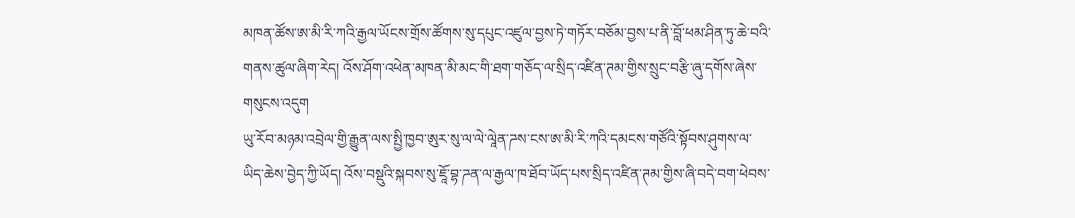མཁན་ཚོས་ཨ་མི་རི་ཀའི་རྒྱལ་ཡོངས་གྲོས་ཚོགས་སུ་དཔུང་འཛུལ་བྱས་ཏེ་གཏོར་བཅོམ་བྱས་པ་ནི་བློ་ཕམ་ཤིན་ཏུ་ཆེ་བའི་གནས་ཚུལ་ཞིག་རེད། འོས་ཤོག་འཕེན་མཁན་མི་མང་གི་ཐག་གཅོད་ལ་སྲིད་འཛིན་ཊམ་གྱིས་སྲུང་བརྩི་ཞུ་དགོས་ཞེས་གསུངས་འདུག
ཡུ་རོབ་མཉམ་འབྲེལ་གྱི་རྒྱུན་ལས་སྤྱི་ཁྱབ་ཨུར་སུ་ལ་ལེ་ལཱེན་ཌས་ངས་ཨ་མི་རི་ཀའི་དམངས་གཙོའི་སྟོབས་ཤུགས་ལ་ཡིད་ཆེས་བྱེད་ཀྱི་ཡོད། འོས་བསྡུའི་སྐབས་སུ་ཇཱོ་བྷ་ཌན་ལ་རྒྱལ་ཁ་ཐོབ་ཡོད་པས་སྲིད་འཛིན་ཊམ་གྱིས་ཞི་བདེ་བག་ཕེབས་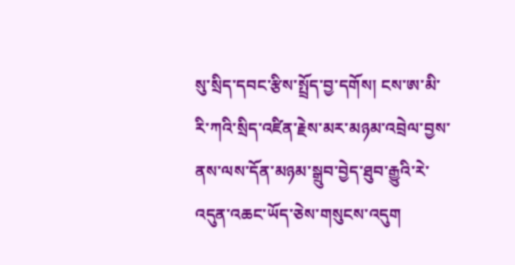སུ་སྲིད་དབང་རྩིས་སྤྲོད་བྱ་དགོས། ངས་ཨ་མི་རི་ཀའི་སྲིད་འཛིན་རྗེས་མར་མཉམ་འབྲེལ་བྱས་ནས་ལས་དོན་མཉམ་སྒྲུབ་བྱེད་ཐུབ་རྒྱུའི་རེ་འདུན་འཆང་ཡོད་ཅེས་གསུངས་འདུག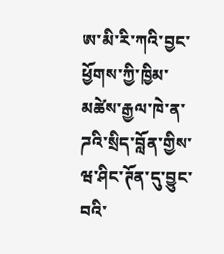ཨ་མི་རི་ཀའི་བྱང་ཕྱོགས་ཀྱི་ཁྱིམ་མཚེས་རྒྱལ་ཁེ་ན་ཌའི་སྲིད་བློན་གྱིས་ཝ་ཤིང་ཊོན་དུ་བྱུང་བའི་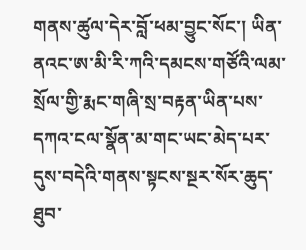གནས་ཚུལ་དེར་བློ་ཕམ་བྱུང་སོང་། ཡིན་ནའང་ཨ་མི་རི་ཀའི་དམངས་གཙོའི་ལམ་སྲོལ་གྱི་རྨང་གཞི་སྲ་བརྟན་ཡིན་པས་དཀའ་ངལ་སྣོན་མ་གང་ཡང་མེད་པར་དུས་བདེའི་གནས་སྟངས་སྔར་སོར་ཆུད་ཐུབ་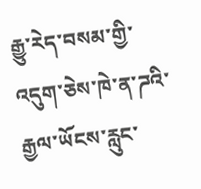རྒྱུ་རེད་བསམ་གྱི་འདུག་ཅེས་ཁེ་ན་ཌའི་རྒྱལ་ཡོངས་རླུང་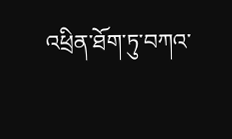འཕྲིན་ཐོག་ཏུ་བཀའ་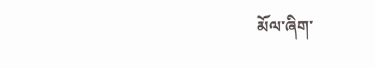མོལ་ཞིག་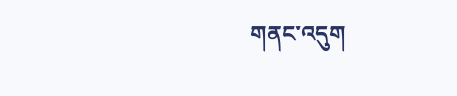གནང་འདུག